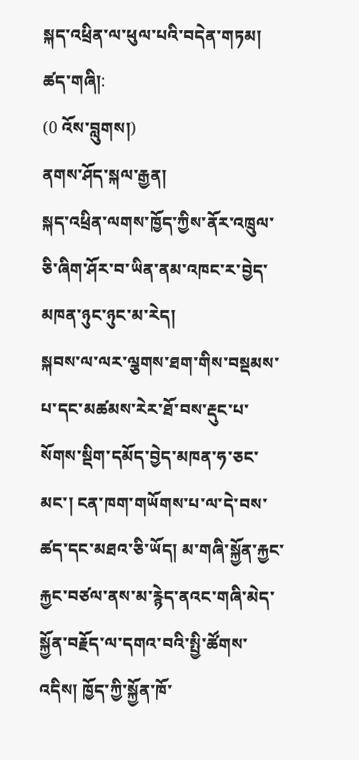སྐད་འཕྲིན་ལ་ཕུལ་པའི་བདེན་གཏམ།
ཚད་གཞི།:
(0 འོས་བླུགས།)
ནགས་ཤོད་སྐལ་རྒྱན།
སྐད་འཕྲིན་ལགས་ཁྱོད་ཀྱིས་ནོར་འཁྲུལ་ཅི་ཞིག་ཤོར་བ་ཡིན་ནམ་འཁང་ར་བྱེད་མཁན་ཉུང་ཉུང་མ་རེད།
སྐབས་ལ་ལར་ལྕགས་ཐག་གིས་བསྡམས་པ་དང་མཚམས་རེར་ཐོ་བས་རྡུང་པ་སོགས་སྡིག་དམོད་བྱེད་མཁན་ཧ་ཅང་མང་། ངན་ཁག་གཡོགས་པ་ལ་དེ་བས་ཚད་དང་མཐའ་ཅི་ཡོད། མ་གཞི་སྐྱོན་རྐྱང་རྐྱང་བཙལ་ནས་མ་རྙེད་ནའང་གཞི་མེད་སྐྱོན་བརྗོད་ལ་དགའ་བའི་སྤྱི་ཚོགས་འདིས། ཁྱོད་ཀྱི་སྐྱོན་ཁོ་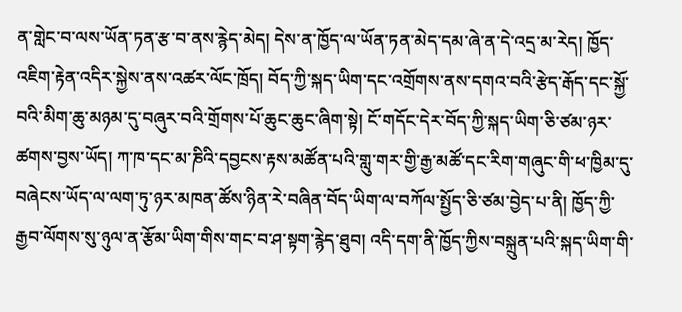ན་གླེང་བ་ལས་ཡོན་ཏན་རྩ་བ་ནས་རྙེད་མེད། དེས་ན་ཁྱོད་ལ་ཡོན་ཏན་མེད་དམ་ཞེ་ན་དེ་འདྲ་མ་རེད། ཁྱོད་འཇིག་རྟེན་འདིར་སྐྱེས་ནས་འཚར་ལོང་ཁྲོད། བོད་ཀྱི་སྐད་ཡིག་དང་འགྲོགས་ནས་དགའ་བའི་རྩེད་རྒོད་དང་སྐྱོ་བའི་མིག་ཆུ་མཉམ་དུ་བཞུར་བའི་གྲོགས་པོ་ཆུང་ཆུང་ཞིག་སྟེ། ངོ་གདོང་དེར་བོད་ཀྱི་སྐད་ཡིག་ཅི་ཙམ་ཉར་ཚགས་བྱས་ཡོད། ཀ་ཁ་དང་མ་ཎིའི་དབྱངས་རྟས་མཚོན་པའི་གླུ་གར་གྱི་རྒྱ་མཚོ་དང་རིག་གཞུང་གི་ཕ་ཁྱིམ་དུ་བཞེངས་ཡོད་ལ་ལག་ཏུ་ཉར་མཁན་ཚོས་ཉིན་རེ་བཞིན་བོད་ཡིག་ལ་བཀོལ་སྤྱོད་ཅི་ཙམ་བྱེད་པ་ནི། ཁྱོད་ཀྱི་རྒྱབ་ལོགས་སུ་ཉུལ་ན་རྩོམ་ཡིག་གིས་གང་བ་ཤ་སྟག་རྙེད་ཐུབ། འདི་དག་ནི་ཁྱོད་ཀྱིས་བསྐྲུན་པའི་སྐད་ཡིག་གི་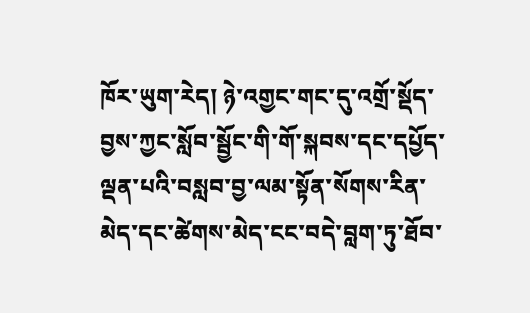ཁོར་ཡུག་རེད། ཉེ་འགྱང་གང་དུ་འགྲོ་སྡོད་བྱས་ཀྱང་སློབ་སྦྱོང་གི་གོ་སྐབས་དང་དཔྱོད་ལྡན་པའི་བསླབ་བྱ་ལམ་སྟོན་སོགས་རིན་མེད་དང་ཚེགས་མེད་ངང་བདེ་བླག་ཏུ་ཐོབ་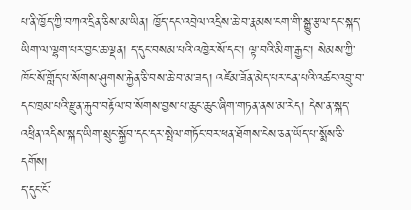པ་ནི་ཁྱོད་ཀྱི་བཀའ་དྲིན་ཅིས་མ་ཡིན། ཁྱོད་དང་འབྲེལ་འདྲིས་ཆེ་བ་རྣམས་ངག་གི་སྒྱུ་རྩལ་དང་སྐད་ཡིག་ལ་ལྷག་པར་བྱང་ཆ་ལྡན། ད་དུང་བསམ་པའི་འཁྱེར་སོ་དང་། ལྟ་བའི་མིག་རྒྱང་། སེམས་ཀྱི་ཁོང་སོ་གློད་པ་སོགས་ཤུགས་རྐྱེན་ཅི་བས་ཆེ་བ་མ་ཟད། འཛེམ་ཟོན་མེད་པར་ངན་པའི་འཚང་འབྲུ་བ་དང་ཁྲམ་པའི་རྫུན་རྐུབ་བརྟོལ་བ་སོགས་བྱས་པ་ཆུང་ཆུང་ཞིག་གཏན་ནས་མ་རེད། དེས་ན་སྐད་འཕྲིན་འདིས་སྐད་ཡིག་སྲུང་སྐྱོབ་དང་དར་སྤེལ་གཏོང་བར་ཕན་ཐོགས་ངེས་ཅན་ཡོད་པ་སྨོས་ཅི་དགོས།
ད་དུང་ངོ་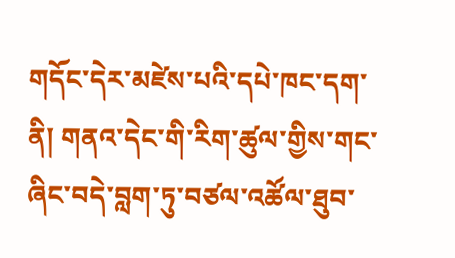གདོང་དེར་མཛེས་པའི་དཔེ་ཁང་དག་ནི། གནའ་དེང་གི་རིག་ཚུལ་གྱིས་གང་ཞིང་བདེ་བླག་ཏུ་བཙལ་འཚོལ་ཐུབ་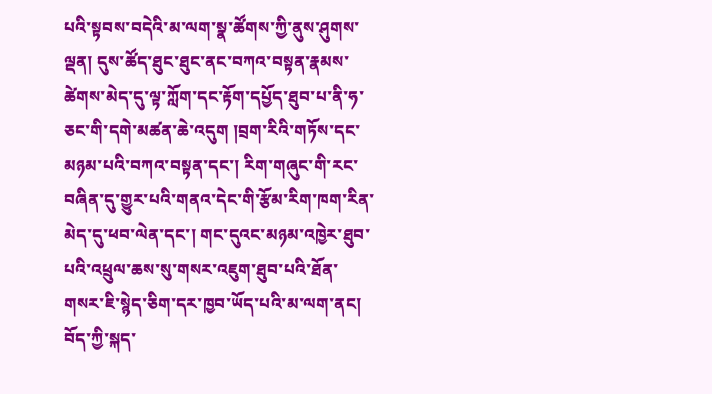པའི་སྟབས་བདེའི་མ་ལག་སྣ་ཚོགས་ཀྱི་ནུས་ཤུགས་ལྡན། དུས་ཚོད་ཐུང་ཐུང་ནང་བཀའ་བསྟན་རྣམས་ཚེགས་མེད་དུ་ལྟ་ཀློག་དང་རྟོག་དཔྱོད་ཐུབ་པ་ནི་ཧ་ཅང་གི་དགེ་མཚན་ཆེ་འདུག །བྲག་རིའི་གཏོས་དང་མཉམ་པའི་བཀའ་བསྟན་དང་། རིག་གཞུང་གི་རང་བཞིན་དུ་གྱུར་པའི་གནའ་དེང་གི་རྩོམ་རིག་ཁག་རིན་མེད་དུ་ཕབ་ལེན་དང་། གང་དུའང་མཉམ་འཁྱེར་ཐུབ་པའི་འཕྲུལ་ཆས་སུ་གསར་འཇུག་ཐུབ་པའི་ཐོན་གསར་ཇི་སྙེད་ཅིག་དར་ཁྱབ་ཡོད་པའི་མ་ལག་ནང། བོད་ཀྱི་སྐད་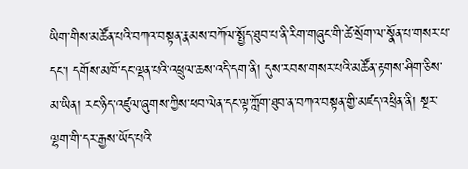ཡིག་གིས་མཚོན་པའི་བཀའ་བསྟན་རྣམས་བཀོལ་སྤྱོད་ཐུབ་པ་ནི་རིག་གཞུང་གི་ཚེ་སྲོག་ལ་སྣོན་པ་གསར་པ་དང་། དགོས་མཁོ་དང་ལྡན་པའི་འཕྲུལ་ཆས་འདི་དག་ནི། དུས་རབས་གསར་པའི་མཚོན་རྟགས་ཤིག་ཅིས་མ་ཡིན། རང་ཉིད་འཛུལ་ཞུགས་ཀྱིས་ཕབ་ལེན་དང་ལྟ་ཀློག་ཐུབ་ན་བཀའ་བསྟན་གྱི་མཛད་འཕྲིན་ནི། སྔར་ལྷག་གི་དར་རྒྱས་ཡོད་པའི་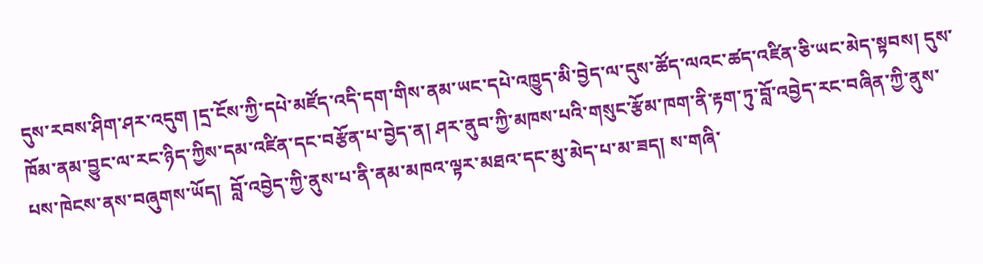དུས་རབས་ཤིག་ཤར་འདུག །དྲ་ངོས་ཀྱི་དཔེ་མཛོད་འདི་དག་གིས་ནམ་ཡང་དཔེ་འཁྱུད་མི་བྱེད་ལ་དུས་ཚོད་ལའང་ཚད་འཛིན་ཅི་ཡང་མེད་སྟབས། དུས་ཁོམ་ནམ་བྱུང་ལ་རང་ཉིད་ཀྱིས་དམ་འཛིན་དང་བརྩོན་པ་བྱེད་ན། ཤར་ནུབ་ཀྱི་མཁས་པའི་གསུང་རྩོམ་ཁག་ནི་རྟག་ཏུ་བློ་འབྱེད་རང་བཞིན་ཀྱི་ནུས་པས་ཁེངས་ནས་བཞུགས་ཡོད།  བློ་འབྱེད་ཀྱི་ནུས་པ་ནི་ནམ་མཁའ་ལྟར་མཐའ་དང་མུ་མེད་པ་མ་ཟད། ས་གཞི་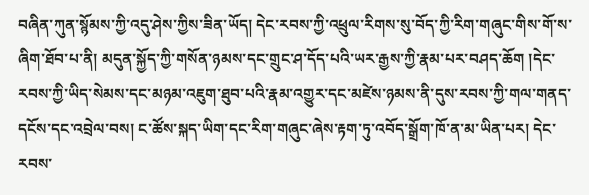བཞིན་ཀུན་སྙོམས་ཀྱི་འདུ་ཤེས་ཀྱིས་ཟིན་ཡོད། དེང་རབས་ཀྱི་འཕྲུལ་རིགས་སུ་བོད་ཀྱི་རིག་གཞུང་གིས་གོ་ས་ཞིག་ཐོབ་པ་ནི། མདུན་སྐྱོད་ཀྱི་གསོན་ཉམས་དང་གྲུང་ཤ་དོད་པའི་ཡར་རྒྱས་ཀྱི་རྣམ་པར་བཤད་ཆོག །དེང་རབས་ཀྱི་ཡིད་སེམས་དང་མཉམ་འཇུག་ཐུབ་པའི་རྣམ་འགྱུར་དང་མཛེས་ཉམས་ནི་དུས་རབས་ཀྱི་གལ་གནད་དངོས་དང་འབྲེལ་བས། ང་ཚོས་སྐད་ཡིག་དང་རིག་གཞུང་ཞེས་རྟག་ཏུ་འབོད་སྒྲོག་ཁོ་ན་མ་ཡིན་པར། དེང་རབས་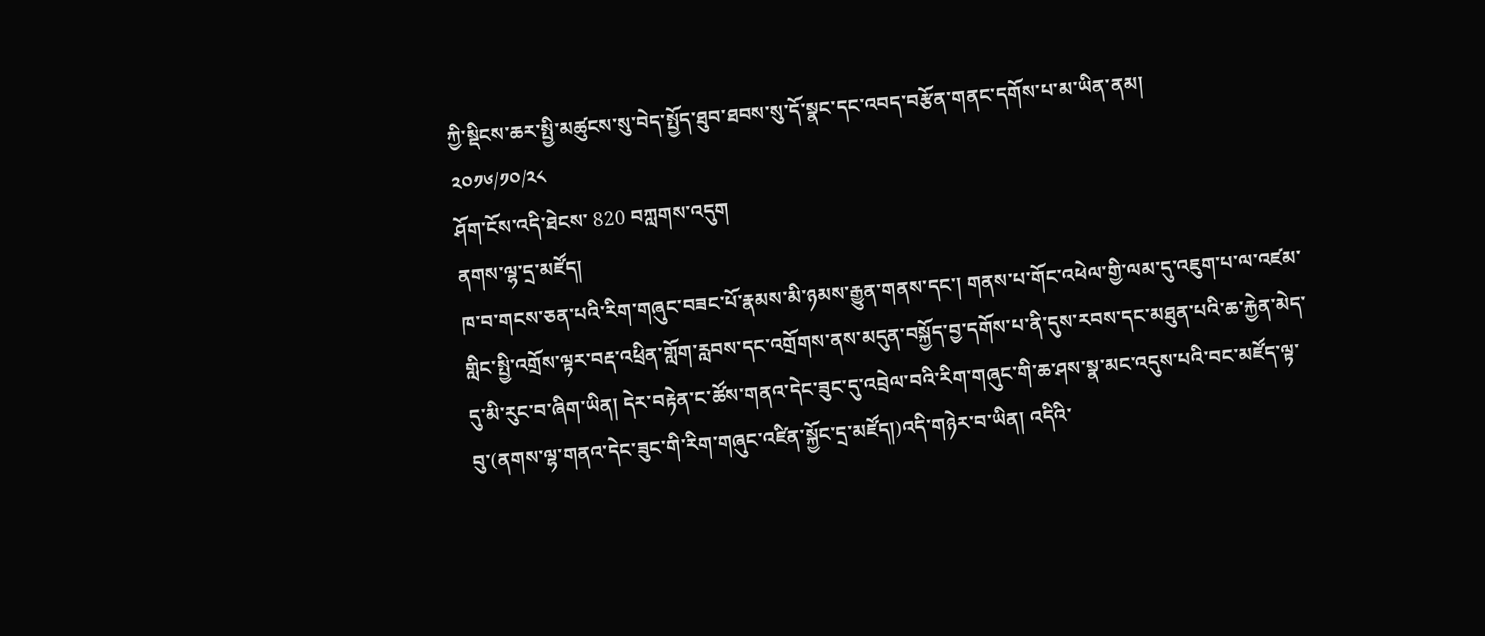ཀྱི་སྡིངས་ཆར་སྤྱི་མཚུངས་སུ་བེད་སྤྱོད་ཐུབ་ཐབས་སུ་དོ་སྣང་དང་འབད་བརྩོན་གནང་དགོས་པ་མ་ཡིན་ནམ།
༢༠༡༦/༡༠/༢༨
ཤོག་ངོས་འདི་ཐེངས་ 820 བཀླགས་འདུག
ནགས་ལྷ་དྲ་མཛོད།
ཁ་བ་གངས་ཅན་པའི་རིག་གཞུང་བཟང་པོ་རྣམས་མི་ཉམས་རྒྱུན་གནས་དང་། གནས་པ་གོང་འཕེལ་གྱི་ལམ་དུ་འཇུག་པ་ལ་འཛམ་གླིང་སྤྱི་འགྲོས་ལྟར་བརྡ་འཕྲིན་གློག་རླབས་དང་འགྲོགས་ནས་མདུན་བསྐྱོད་བྱ་དགོས་པ་ནི་དུས་རབས་དང་མཐུན་པའི་ཆ་རྐྱེན་མེད་དུ་མི་རུང་བ་ཞིག་ཡིན། དེར་བརྟེན་ང་ཚོས་གནའ་དེང་ཟུང་དུ་འབྲེལ་བའི་རིག་གཞུང་གི་ཆ་ཤས་སྣ་མང་འདུས་པའི་བང་མཛོད་ལྟ་བུ་(ནགས་ལྷ་གནའ་དེང་ཟུང་གི་རིག་གཞུང་འཛིན་སྐྱོང་དྲ་མཛོད།)འདི་གཉེར་བ་ཡིན། འདིའི་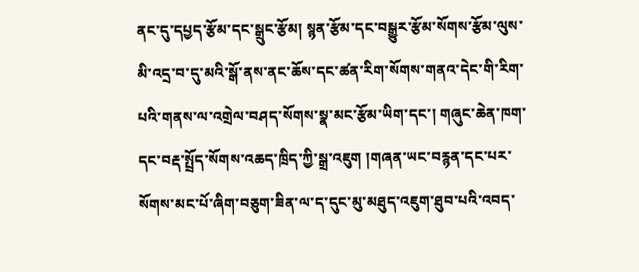ནང་དུ་དཔྱད་རྩོམ་དང་སྒྲུང་རྩོམ། སྙན་རྩོམ་དང་བསྒྱུར་རྩོམ་སོགས་རྩོམ་ལུས་མི་འདྲ་བ་དུ་མའི་སྒོ་ནས་ནང་ཆོས་དང་ཚན་རིག་སོགས་གནའ་དེང་གི་རིག་པའི་གནས་ལ་འགྲེལ་བཤད་སོགས་སྣ་མང་རྩོམ་ཡིག་དང་། གཞུང་ཆེན་ཁག་དང་བརྡ་སྤྲོད་སོགས་འཆད་ཁྲིད་ཀྱི་སྒྲ་འཇུག །གཞན་ཡང་བརྙན་དང་པར་སོགས་མང་པོ་ཞིག་བཅུག་ཟིན་ལ་ད་དུང་མུ་མཐུད་འཇུག་ཐུབ་པའི་འབད་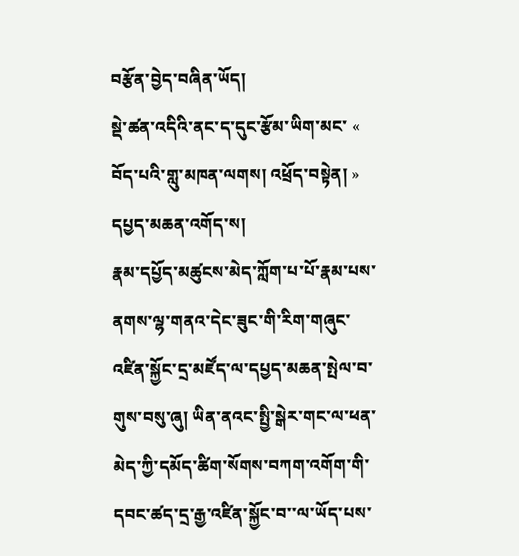བརྩོན་བྱེད་བཞིན་ཡོད།
སྡེ་ཚན་འདིའི་ནང་ད་དུང་རྩོམ་ཡིག་མང་ « བོད་པའི་གླུ་མཁན་ལགས། འཕྲོད་བསྟེན། »
དཔྱད་མཆན་འགོད་ས།
རྣམ་དཔྱོད་མཚུངས་མེད་ཀློག་པ་པོ་རྣམ་པས་ནགས་ལྷ་གནའ་དེང་ཟུང་གི་རིག་གཞུང་འཛིན་སྐྱོང་དྲ་མཛོད་ལ་དཔྱད་མཆན་སྤེལ་བ་གུས་བསུ་ཞུ། ཡིན་ནའང་སྤྱི་སྒེར་གང་ལ་ཕན་མེད་ཀྱི་དམོད་ཚིག་སོགས་བཀག་འགོག་གི་དབང་ཚད་དྲ་རྒྱ་འཛིན་སྐྱོང་བ་་ལ་ཡོད་པས་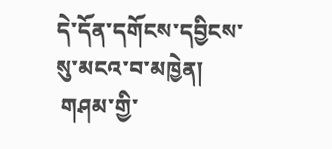དེ་དོན་དགོངས་དབྱིངས་སུ་མངའ་བ་མཁྱེན།
 གཤམ་གྱི་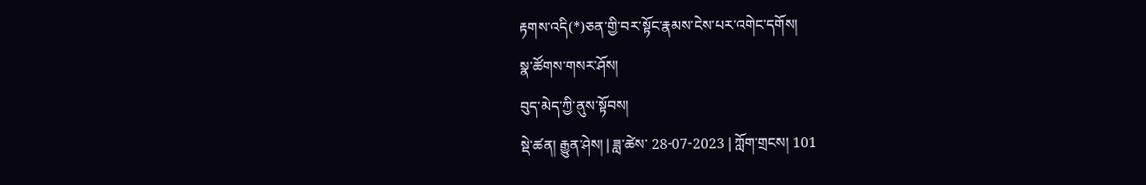རྟགས་འདི(*)ཅན་གྱི་བར་སྟོང་རྣམས་ངེས་པར་འགེང་དགོས།
སྣ་ཚོགས་གསར་ཤོས།
བུད་མེད་ཀྱི་ནུས་སྟོབས།
སྡེ་ཚན། རྒྱུན་ཤེས། | ཟླ་ཚེས་ 28-07-2023 | ཀློག་གྲངས། 101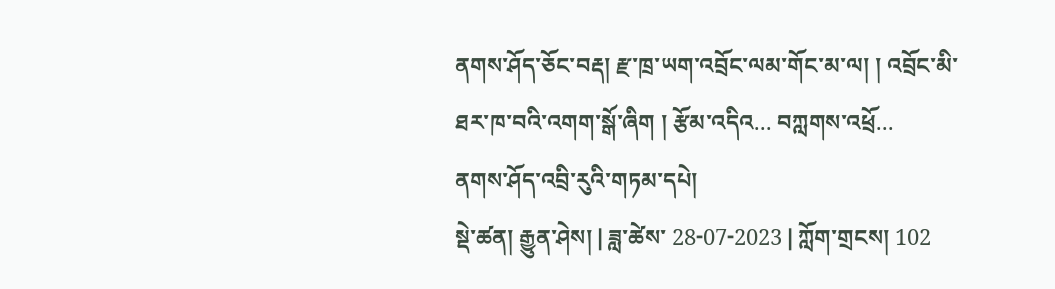ནགས་ཤོད་ཅོང་བརྡ། རྫ་ཁྲ་ཡག་འབྲོང་ལམ་གོང་མ་ལ། ། འབྲོང་མི་ཐར་ཁ་བའི་འགག་སྒོ་ཞིག ། རྩོམ་འདིའ... བཀླགས་འཕྲོ...
ནགས་ཤོད་འབྲི་རུའི་གཏམ་དཔེ།
སྡེ་ཚན། རྒྱུན་ཤེས། | ཟླ་ཚེས་ 28-07-2023 | ཀློག་གྲངས། 102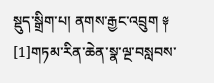སྡུད་སྒྲིག་པ། ནགས་རྒྱང་འབྲུག ༈ [1]གཏམ་རིན་ཆེན་སྣ་ལྔ་བསླབས་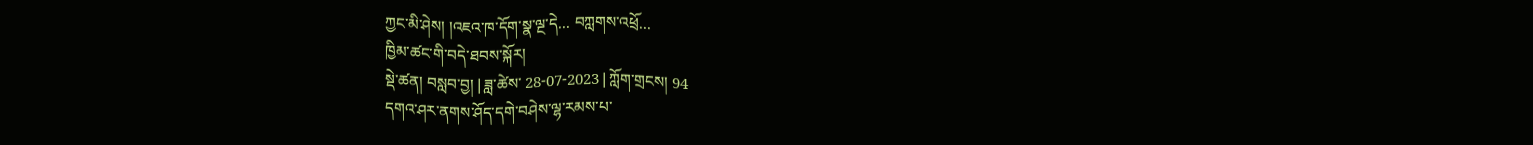ཀྱང་མི་ཤེས། །འཇའ་ཁ་དོག་སྣ་ལྔ་དེ... བཀླགས་འཕྲོ...
ཁྱིམ་ཚང་གི་བདེ་ཐབས་སྐོར།
སྡེ་ཚན། བསླབ་བྱ། | ཟླ་ཚེས་ 28-07-2023 | ཀློག་གྲངས། 94
དགའ་ཤར་ནགས་ཤོད་དགེ་བཤེས་ལྷ་རམས་པ་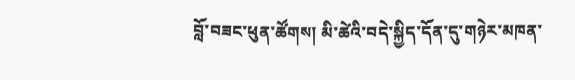བློ་བཟང་ཕུན་ཚོགས། མི་ཚེའི་བདེ་སྐྱིད་དོན་དུ་གཉེར་མཁན་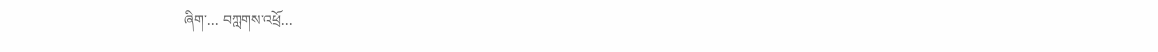ཞིག་... བཀླགས་འཕྲོ...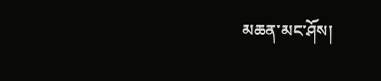མཆན་མང་ཤོས།